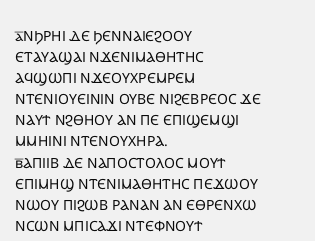ⲁ̅ⲚϦⲢⲎⲒ ⲆⲈ ϦⲈⲚⲚⲀⲒⲈϨⲞⲞⲨ ⲈⲦⲀⲨⲀϢⲀⲒ ⲚϪⲈⲚⲒⲘⲀⲐⲎⲦⲎⲤ ⲀϤϢⲰⲠⲒ ⲚϪⲈⲞⲨⲬⲢⲈⲘⲢⲈⲘ ⲚⲦⲈⲚⲒⲞⲨⲈⲒⲚⲒⲚ ⲞⲨⲂⲈ ⲚⲒϨⲈⲂⲢⲈⲞⲤ ϪⲈ ⲚⲀⲨϮ ⲚϨⲐⲎⲞⲨ ⲀⲚ ⲠⲈ ⲈⲠⲒϢⲈⲘϢⲒ ⲘⲘⲎⲒⲚⲒ ⲚⲦⲈⲚⲞⲨⲬⲎⲢⲀ.
ⲃ̅ⲀⲠⲒⲒⲂ ⲆⲈ ⲚⲀⲠⲞⲤⲦⲞⲖⲞⲤ ⲘⲞⲨϮ ⲈⲠⲒⲘⲎϢ ⲚⲦⲈⲚⲒⲘⲀⲐⲎⲦⲎⲤ ⲠⲈϪⲰⲞⲨ ⲚⲰⲞⲨ ⲠⲒϨⲰⲂ ⲢⲀⲚⲀⲚ ⲀⲚ ⲈⲐⲢⲈⲚⲬⲰ ⲚⲤⲰⲚ ⲘⲠⲒⲤⲀϪⲒ ⲚⲦⲈⲪⲚⲞⲨϮ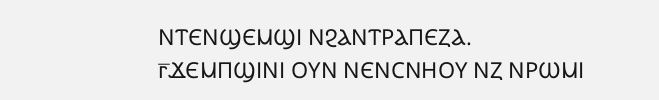ⲚⲦⲈⲚϢⲈⲘϢⲒ ⲚϨⲀⲚⲦⲢⲀⲠⲈⲌⲀ.
ⲅ̅ϪⲈⲘⲠϢⲒⲚⲒ ⲞⲨⲚ ⲚⲈⲚⲤⲚⲎⲞⲨ ⲚⲌ ⲚⲢⲰⲘⲒ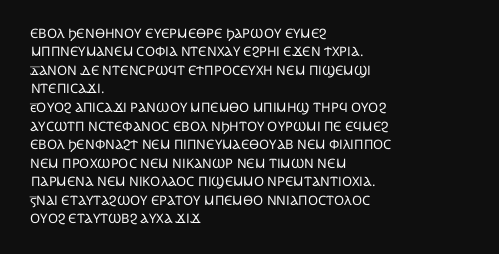ⲈⲂⲞⲖ ϦⲈⲚⲐⲎⲚⲞⲨ ⲈⲨⲈⲢⲘⲈⲐⲢⲈ ϦⲀⲢⲰⲞⲨ ⲈⲨⲘⲈϨ ⲘⲠⲠⲚⲈⲨⲘⲀⲚⲈⲘ ⲤⲞⲪⲒⲀ ⲚⲦⲈⲚⲬⲀⲨ ⲈϨⲢⲎⲒ ⲈϪⲈⲚ ϮⲬⲢⲒⲀ.
ⲇ̅ⲀⲚⲞⲚ ⲆⲈ ⲚⲦⲈⲚⲤⲢⲰϤⲦ ⲈϮⲠⲢⲞⲤⲈⲨⲬⲎ ⲚⲈⲘ ⲠⲒϢⲈⲘϢⲒ ⲚⲦⲈⲠⲒⲤⲀϪⲒ.
ⲉ̅ⲞⲨⲞϨ ⲀⲠⲒⲤⲀϪⲒ ⲢⲀⲚⲰⲞⲨ ⲘⲠⲈⲘⲐⲞ ⲘⲠⲒⲘⲎϢ ⲦⲎⲢϤ ⲞⲨⲞϨ ⲀⲨⲤⲰⲦⲠ ⲚⲤⲦⲈⲪⲀⲚⲞⲤ ⲈⲂⲞⲖ ⲚϦⲎⲦⲞⲨ ⲞⲨⲢⲰⲘⲒ ⲠⲈ ⲈϤⲘⲈϨ ⲈⲂⲞⲖ ϦⲈⲚⲪⲚⲀϨϮ ⲚⲈⲘ ⲠⲒⲠⲚⲈⲨⲘⲀⲈⲐⲞⲨⲀⲂ ⲚⲈⲘ ⲪⲒⲖⲒⲠⲠⲞⲤ ⲚⲈⲘ ⲠⲢⲞⲬⲰⲢⲞⲤ ⲚⲈⲘ ⲚⲒⲔⲀⲚⲰⲢ ⲚⲈⲘ ⲦⲒⲘⲰⲚ ⲚⲈⲘ ⲠⲀⲢⲘⲈⲚⲀ ⲚⲈⲘ ⲚⲒⲔⲞⲖⲀⲞⲤ ⲠⲒϢⲈⲘⲘⲞ ⲚⲢⲈⲘⲦⲀⲚⲦⲒⲞⲬⲒⲀ.
ⲋ̅ⲚⲀⲒ ⲈⲦⲀⲨⲦⲀϨⲰⲞⲨ ⲈⲢⲀⲦⲞⲨ ⲘⲠⲈⲘⲐⲞ ⲚⲚⲒⲀⲠⲞⲤⲦⲞⲖⲞⲤ ⲞⲨⲞϨ ⲈⲦⲀⲨⲦⲰⲂϨ ⲀⲨⲬⲀ ϪⲒϪ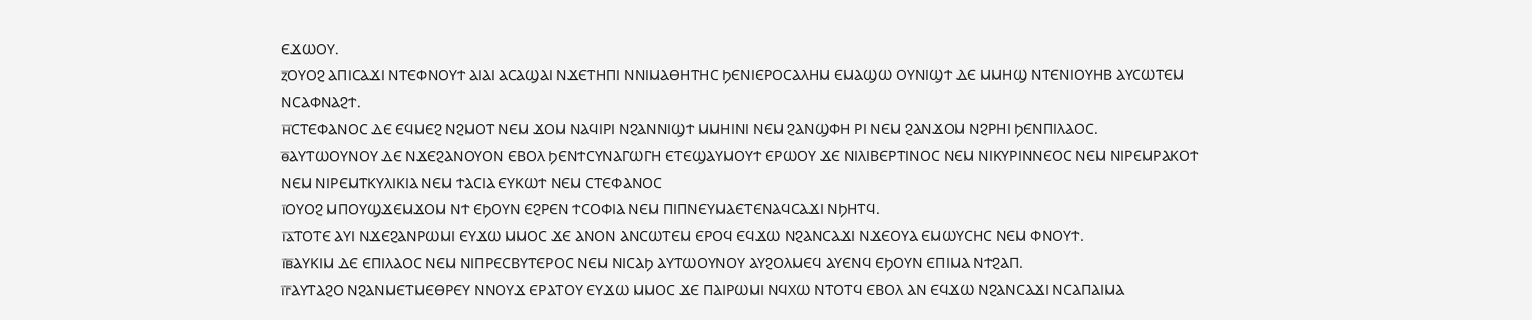ⲈϪⲰⲞⲨ.
ⲍ̅ⲞⲨⲞϨ ⲀⲠⲒⲤⲀϪⲒ ⲚⲦⲈⲪⲚⲞⲨϮ ⲀⲒⲀⲒ ⲀⲤⲀϢⲀⲒ ⲚϪⲈⲦⲎⲠⲒ ⲚⲚⲒⲘⲀⲐⲎⲦⲎⲤ ϦⲈⲚⲒⲈⲢⲞⲤⲀⲖⲎⲘ ⲈⲘⲀϢⲰ ⲞⲨⲚⲒϢϮ ⲆⲈ ⲘⲘⲎϢ ⲚⲦⲈⲚⲒⲞⲨⲎⲂ ⲀⲨⲤⲰⲦⲈⲘ ⲚⲤⲀⲪⲚⲀϨϮ.
ⲏ̅ⲤⲦⲈⲪⲀⲚⲞⲤ ⲆⲈ ⲈϤⲘⲈϨ ⲚϨⲘⲞⲦ ⲚⲈⲘ ϪⲞⲘ ⲚⲀϤⲒⲢⲒ ⲚϨⲀⲚⲚⲒϢϮ ⲘⲘⲎⲒⲚⲒ ⲚⲈⲘ ϨⲀⲚϢⲪⲎ ⲢⲒ ⲚⲈⲘ ϨⲀⲚϪⲞⲘ ⲚϨⲢⲎⲒ ϦⲈⲚⲠⲒⲖⲀⲞⲤ.
ⲑ̅ⲀⲨⲦⲰⲞⲨⲚⲞⲨ ⲆⲈ ⲚϪⲈϨⲀⲚⲞⲨⲞⲚ ⲈⲂⲞⲖ ϦⲈⲚϮⲤⲨⲚⲀⲄⲰⲄⲎ ⲈⲦⲈϢⲀⲨⲘⲞⲨϮ ⲈⲢⲰⲞⲨ ϪⲈ ⲚⲒⲖⲒⲂⲈⲢⲦⲒⲚⲞⲤ ⲚⲈⲘ ⲚⲒⲔⲨⲢⲒⲚⲚⲈⲞⲤ ⲚⲈⲘ ⲚⲒⲢⲈⲘⲢⲀⲔⲞϮ ⲚⲈⲘ ⲚⲒⲢⲈⲘⲦⲔⲨⲖⲒⲔⲒⲀ ⲚⲈⲘ ϮⲀⲤⲒⲀ ⲈⲨⲔⲰϮ ⲚⲈⲘ ⲤⲦⲈⲪⲀⲚⲞⲤ
ⲓ̅ⲞⲨⲞϨ ⲘⲠⲞⲨϢϪⲈⲘϪⲞⲘ ⲚϮ ⲈϦⲞⲨⲚ ⲈϨⲢⲈⲚ ϮⲤⲞⲪⲒⲀ ⲚⲈⲘ ⲠⲒⲠⲚⲈⲨⲘⲀⲈⲦⲈⲚⲀϤⲤⲀϪⲒ ⲚϦⲎⲦϤ.
ⲓ̅ⲁ̅ⲦⲞⲦⲈ ⲀⲨⲒ ⲚϪⲈϨⲀⲚⲢⲰⲘⲒ ⲈⲨϪⲰ ⲘⲘⲞⲤ ϪⲈ ⲀⲚⲞⲚ ⲀⲚⲤⲰⲦⲈⲘ ⲈⲢⲞϤ ⲈϤϪⲰ ⲚϨⲀⲚⲤⲀϪⲒ ⲚϪⲈⲞⲨⲀ ⲈⲘⲰⲨⲤⲎⲤ ⲚⲈⲘ ⲪⲚⲞⲨϮ.
ⲓ̅ⲃ̅ⲀⲨⲔⲒⲘ ⲆⲈ ⲈⲠⲒⲖⲀⲞⲤ ⲚⲈⲘ ⲚⲒⲠⲢⲈⲤⲂⲨⲦⲈⲢⲞⲤ ⲚⲈⲘ ⲚⲒⲤⲀϦ ⲀⲨⲦⲰⲞⲨⲚⲞⲨ ⲀⲨϨⲞⲖⲘⲈϤ ⲀⲨⲈⲚϤ ⲈϦⲞⲨⲚ ⲈⲠⲒⲘⲀ ⲚϮϨⲀⲠ.
ⲓ̅ⲅ̅ⲀⲨⲦⲀϨⲞ ⲚϨⲀⲚⲘⲈⲦⲘⲈⲐⲢⲈⲨ ⲚⲚⲞⲨϪ ⲈⲢⲀⲦⲞⲨ ⲈⲨϪⲰ ⲘⲘⲞⲤ ϪⲈ ⲠⲀⲒⲢⲰⲘⲒ ⲚϤⲬⲰ ⲚⲦⲞⲦϤ ⲈⲂⲞⲖ ⲀⲚ ⲈϤϪⲰ ⲚϨⲀⲚⲤⲀϪⲒ ⲚⲤⲀⲠⲀⲒⲘⲀ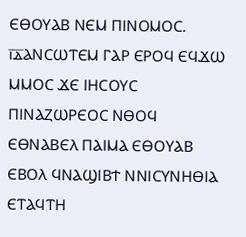ⲈⲐⲞⲨⲀⲂ ⲚⲈⲘ ⲠⲒⲚⲞⲘⲞⲤ.
ⲓ̅ⲇ̅ⲀⲚⲤⲰⲦⲈⲘ ⲄⲀⲢ ⲈⲢⲞϤ ⲈϤϪⲰ ⲘⲘⲞⲤ ϪⲈ ⲒⲎⲤⲞⲨⲤ ⲠⲒⲚⲀⲌⲰⲢⲈⲞⲤ ⲚⲐⲞϤ ⲈⲐⲚⲀⲂⲈⲖ ⲠⲀⲒⲘⲀ ⲈⲐⲞⲨⲀⲂ ⲈⲂⲞⲖ ϤⲚⲀϢⲒⲂϮ ⲚⲚⲒⲤⲨⲚⲎⲐⲒⲀ ⲈⲦⲀϤⲦⲎ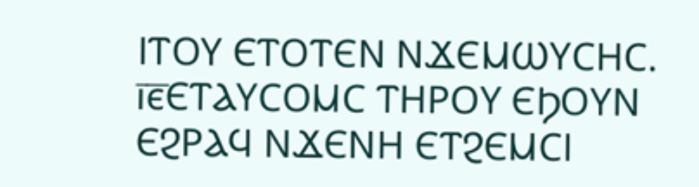ⲒⲦⲞⲨ ⲈⲦⲞⲦⲈⲚ ⲚϪⲈⲘⲰⲨⲤⲎⲤ.
ⲓ̅ⲉ̅ⲈⲦⲀⲨⲤⲞⲘⲤ ⲦⲎⲢⲞⲨ ⲈϦⲞⲨⲚ ⲈϨⲢⲀϤ ⲚϪⲈⲚⲎ ⲈⲦϨⲈⲘⲤⲒ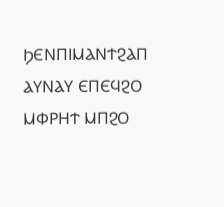ϦⲈⲚⲠⲒⲘⲀⲚϮϨⲀⲠ ⲀⲨⲚⲀⲨ ⲈⲠⲈϤϨⲞ ⲘⲪⲢⲎϮ ⲘⲠϨⲞ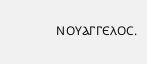ⲚⲞⲨⲀⲄⲄⲈⲖⲞⲤ.